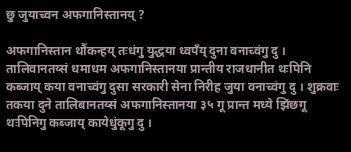छु जुयाच्वन अफगानिस्तानय् ?

अफगानिस्तान थौंकन्हय् तःधंगु युद्धया ध्वपँय् दुना वनाच्वंगु दु । तालिवानतय्सं धमाधम अफगानिस्तानया प्रान्तीय राजधानीत थःपिनि कब्जाय् कया वनाच्वंगु दुसा सरकारी सेना निरीह जुया वनाच्वंगु दु । शुक्रवाः तकया दुने तालिबानतय्सं अफगानिस्तानया ३५ गू प्रान्त मध्ये झिंछगू थःपिनिगु कब्जाय् कायेधुंकूगु दु ।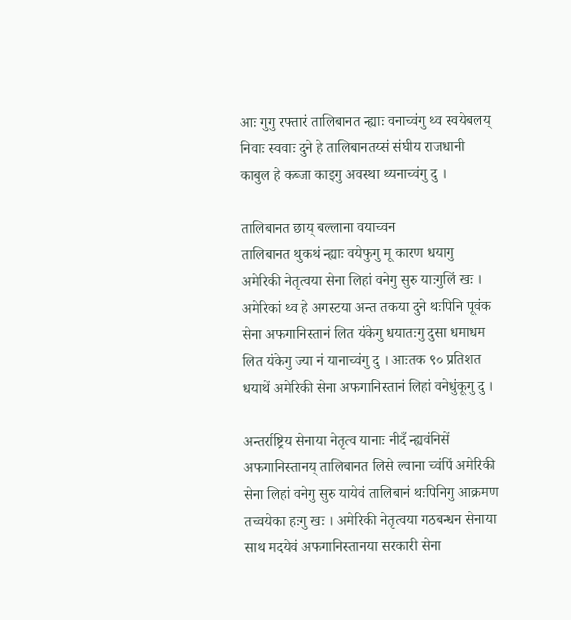आः गुगु रफ्तारं तालिबानत न्ह्याः वनाच्वंगु थ्व स्वयेबलय् निवाः स्ववाः दुने हे तालिबानतय्सं संघीय राजधानी काबुल हे कब्जा काइगु अवस्था थ्यनाच्वंगु दु ।

तालिबानत छाय् बल्लाना वयाच्वन
तालिबानत थुकथं न्ह्याः वयेफुगु मू कारण धयागु अमेरिकी नेतृत्वया सेना लिहां वनेगु सुरु याःगुलिं खः । अमेरिकां थ्व हे अगस्टया अन्त तकया दुने थःपिनि पूवंक सेना अफगानिस्तानं लित यंकेगु धयातःगु दुसा धमाधम लित यंकेगु ज्या नं यानाच्वंगु दु । आःतक ९० प्रतिशत धयाथें अमेरिकी सेना अफगानिस्तानं लिहां वनेधुंकूगु दु ।

अन्तर्राष्ट्रिय सेनाया नेतृत्व यानाः नीदँ न्ह्यवंनिसें अफगानिस्तानय् तालिबानत लिसे ल्वाना च्वंपिं अमेरिकी सेना लिहां वनेगु सुरु यायेवं तालिबानं थःपिनिगु आक्रमण तच्वयेका हःगु खः । अमेरिकी नेतृत्वया गठबन्धन सेनाया साथ मदयेवं अफगानिस्तानया सरकारी सेना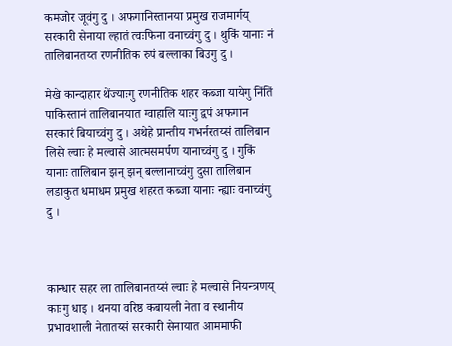कमजोर जूवंगु दु । अफगानिस्तानया प्रमुख राजमार्गय् सरकारी सेनाया ल्हातं त्वःफिना वनाच्वंगु दु । थुकिं यानाः नं तालिबानतय्त रणनीतिक रुपं बल्लाका बिउगु दु ।

मेखे कान्दाहार थेंज्याःगु रणनीतिक शहर कब्जा यायेगु निंतिं पाकिस्तानं तालिबानयात ग्वाहालि याःगु द्वपं अफगान सरकारं बियाच्वंगु दु । अथेहे प्रान्तीय गभर्नरतय्सं तालिबान लिसे ल्वाः हे मल्वासे आत्मसमर्पण यानाच्वंगु दु । गुकिं यानाः तालिबान झन् झन् बल्लानाच्वंगु दुसा तालिबान लडाकुत धमाधम प्रमुख शहरत कब्जा यानाः न्ह्याः वनाच्वंगु दु ।



कान्धार सहर ला तालिबानतय्सं ल्वाः हे मल्वासे नियन्त्रणय् काःगु धाइ । थनया वरिष्ठ कबायली नेता व स्थानीय प्रभावशाली नेतातय्सं सरकारी सेनायात आममाफी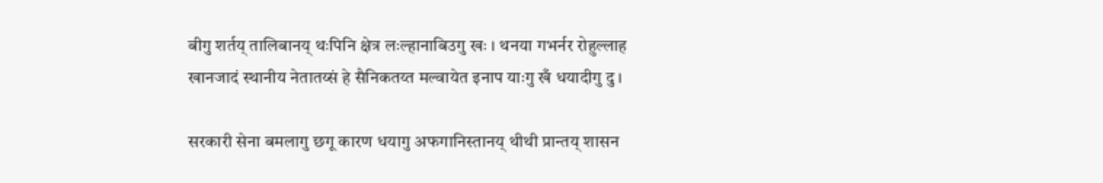बीगु शर्तय् तालिबानय् थःपिनि क्षेत्र लःल्हानाबिउगु खः । थनया गभर्नर रोहुल्लाह खानजादं स्थानीय नेतातय्सं हे सैनिकतय्त मल्वायेत इनाप याःगु खँ धयादीगु दु ।

सरकारी सेना बमलागु छगू कारण धयागु अफगानिस्तानय् थीथी प्रान्तय् शासन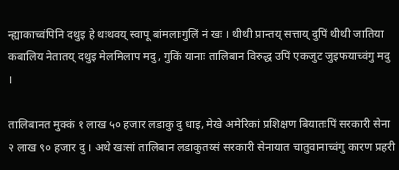न्ह्याकाच्वंपिनि दथुइ हे थःथवय् स्वापू बांमलाःगुलिं नं खः । थीथी प्रान्तय् सत्ताय् दुपिं थीथी जातिया कबालिय नेतातय् दथुइ मेलमिलाप मदु, गुकिं यानाः तालिबान विरुद्ध उपिं एकजुट जुइफयाच्वंगु मदु ।

तालिबानत मुक्कं १ लाख ५० हजार लडाकु दु धाइ, मेखे अमेरिकां प्रशिक्षण बियातःपिं सरकारी सेना २ लाख ९० हजार दु । अथे खःसां तालिबान लडाकुतय्सं सरकारी सेनायात चातुवानाच्वंगु कारण प्रहरी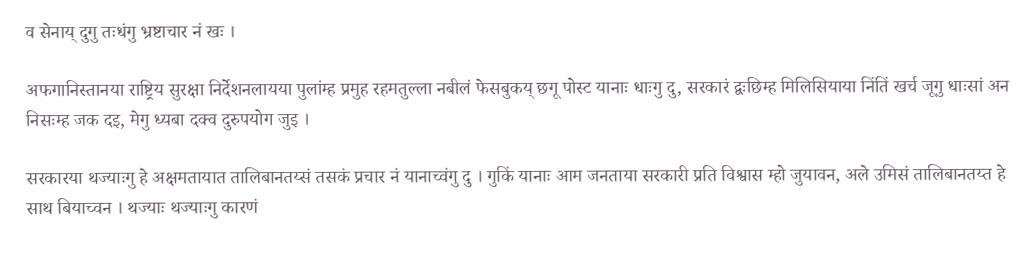व सेनाय् दुगु तःधंगु भ्रष्टाचार नं खः ।

अफगानिस्तानया राष्ट्रिय सुरक्षा निर्देशनलायया पुलांम्ह प्रमुह रहमतुल्ला नबीलं फेसबुकय् छगू पोस्ट यानाः धाःगु दु, सरकारं द्वःछिम्ह मिलिसियाया निंतिं खर्च जूगु धाःसां अन निसःम्ह जक दइ, मेगु ध्यबा दक्व दुरुपयोग जुइ ।

सरकारया थज्याःगु हे अक्षमतायात तालिबानतय्सं तसकं प्रचार नं यानाच्वंगु दु । गुकिं यानाः आम जनताया सरकारी प्रति विश्वास म्हो जुयावन, अले उमिसं तालिबानतय्त हे साथ बियाच्वन । थज्याः थज्याःगु कारणं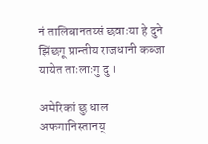नं तालिबानतय्सं छवाःया हे दुने झिंछगू प्रान्तीय राजधानी कब्जा यायेत ताःलाःगु दु ।

अमेरिकां छु धाल
अफगानिस्तानय्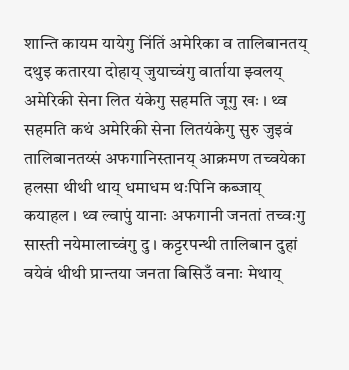शान्ति कायम यायेगु निंतिं अमेरिका व तालिबानतय् दथुइ कतारया दोहाय् जुयाच्वंगु वार्ताया झ्वलय् अमेरिकी सेना लित यंकेगु सहमति जूगु खः । थ्व सहमति कथं अमेरिकी सेना लितयंकेगु सुरु जुइवं तालिबानतय्सं अफगानिस्तानय् आक्रमण तच्वयेका हलसा थीथी थाय् धमाधम थःपिनि कब्जाय् कयाहल । थ्व ल्वापुं यानाः अफगानी जनतां तच्वःगु सास्ती नयेमालाच्वंगु दु । कट्टरपन्थी तालिबान दुहां वयेवं थीथी प्रान्तया जनता बिसिउँ वनाः मेथाय्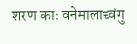शरण काः वनेमालाच्वंगु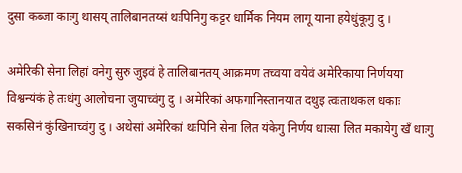दुसा कब्जा काःगु थासय् तालिबानतय्सं थःपिनिगु कट्टर धार्मिक नियम लागू याना हयेधुंकूगु दु ।

अमेरिकी सेना लिहां वनेगु सुरु जुइवं हे तालिबानतय् आक्रमण तच्वया वयेवं अमेरिकाया निर्णयया विश्वन्यंकं हे तःधंगु आलोचना जुयाच्वंगु दु । अमेरिकां अफगानिस्तानयात दथुइ त्वःताथकल धकाः सकसिनं कुंखिनाच्वंगु दु । अथेसां अमेरिकां थःपिनि सेना लित यंकेगु निर्णय धाःसा लित मकायेगु खँ धाःगु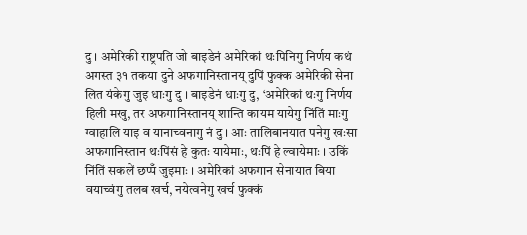दु । अमेरिकी राष्ट्रपति जो बाइडेनं अमेरिकां थःपिनिगु निर्णय कथं अगस्त ३१ तकया दुने अफगानिस्तानय् दुपिं फुक्क अमेरिकी सेना लित यंकेगु जुइ धाःगु दु । बाइडेनं धाःगु दु, ‘अमेरिकां थःगु निर्णय हिली मखु, तर अफगानिस्तानय् शान्ति कायम यायेगु निंतिं माःगु ग्वाहालि याइ व यानाच्वनागु नं दु । आः तालिबानयात पनेगु खःसा अफगानिस्तान थःपिंसं हे कुतः यायेमाः, थःपिं हे ल्वायेमाः । उकिं निंतिं सकलें छप्पँ जुइमाः । अमेरिकां अफगान सेनायात बिया वयाच्वंगु तलब खर्च, नयेत्वनेगु खर्च फुक्कं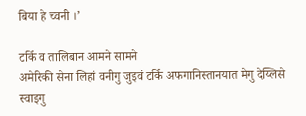बिया हे च्वनी ।’

टर्कि व तालिबान आमने सामने
अमेरिकी सेना लिहां वनीगु जुइवं टर्कि अफगानिस्तानयात मेगु देय्लिसे स्वाइगु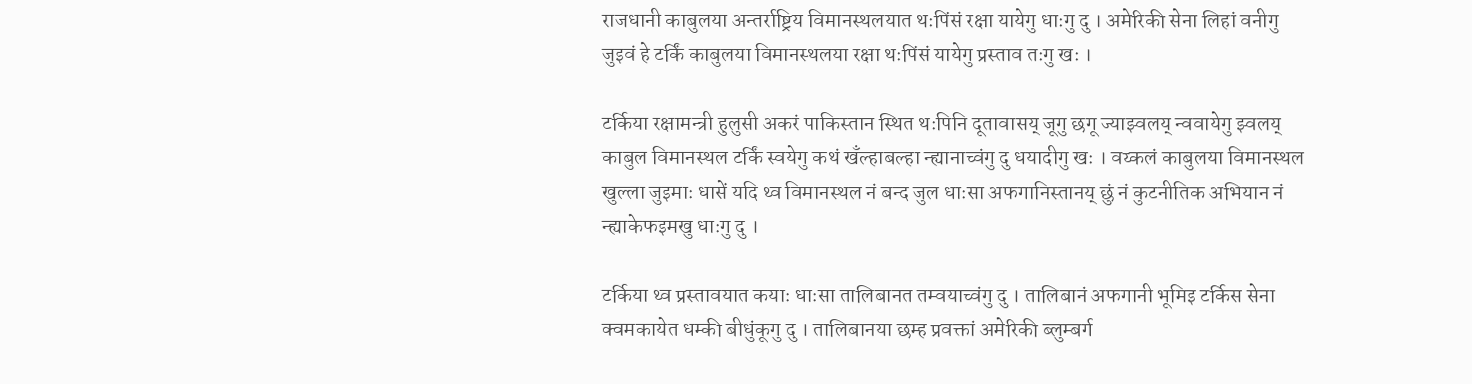राजधानी काबुलया अन्तर्राष्ट्रिय विमानस्थलयात थःपिंसं रक्षा यायेगु धाःगु दु । अमेरिकी सेना लिहां वनीगु जुइवं हे टर्किं काबुलया विमानस्थलया रक्षा थःपिंसं यायेगु प्रस्ताव तःगु खः ।

टर्किया रक्षामन्त्री हुलुसी अकरं पाकिस्तान स्थित थःपिनि दूतावासय् जूगु छगू ज्याझ्वलय् न्ववायेगु झ्वलय् काबुल विमानस्थल टर्किं स्वयेगु कथं खँल्हाबल्हा न्ह्यानाच्वंगु दु धयादीगु खः । वय्कलं काबुलया विमानस्थल खुल्ला जुइमाः धासें यदि थ्व विमानस्थल नं बन्द जुल धाःसा अफगानिस्तानय् छुं नं कुटनीतिक अभियान नं न्ह्याकेफइमखु धाःगु दु ।

टर्किया थ्व प्रस्तावयात कयाः धाःसा तालिबानत तम्वयाच्वंगु दु । तालिबानं अफगानी भूमिइ टर्किस सेना क्वमकायेत धम्की बीधुंकूगु दु । तालिबानया छम्ह प्रवक्तां अमेरिकी ब्लुम्बर्ग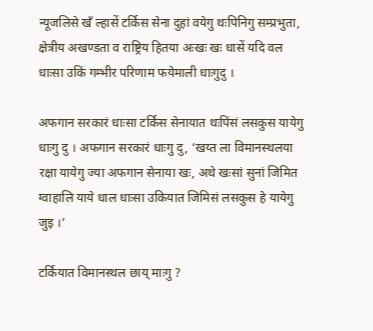न्यूजलिसे खँ ल्हासें टर्किस सेना दुहां वयेगु थःपिनिगु सम्प्रभुता, क्षेत्रीय अखण्डता व राष्ट्रिय हितया अःखः खः धासें यदि वल धाःसा उकिं गम्भीर परिणाम फयेमाली धाःगुदु ।

अफगान सरकारं धाःसा टर्किस सेनायात थःपिंसं लसकुस यायेगु धाःगु दु । अफगान सरकारं धाःगु दु, ‘खय्त ला विमानस्थलया रक्षा यायेगु ज्या अफगान सेनाया खः, अथे खःसां सुनां जिमित ग्वाहालि याये धाल धाःसा उकियात जिमिसं लसकुस हे यायेगु जुइ ।’

टर्कियात विमानस्थल छाय् माःगु ?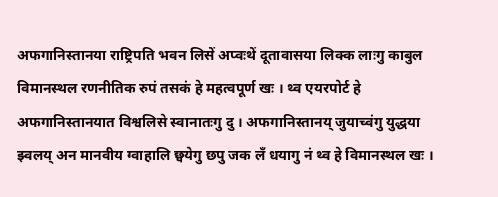अफगानिस्तानया राष्ट्रिपति भवन लिसें अप्वःथें दूतावासया लिक्क लाःगु काबुल विमानस्थल रणनीतिक रुपं तसकं हे महत्वपूर्ण खः । थ्व एयरपोर्ट हे अफगानिस्तानयात विश्वलिसे स्वानातःगु दु । अफगानिस्तानय् जुयाच्वंगु युद्धया झ्वलय् अन मानवीय ग्वाहालि छ्वयेगु छपु जक लँ धयागु नं थ्व हे विमानस्थल खः ।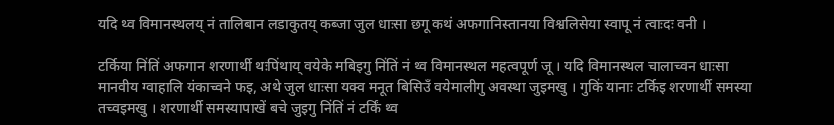यदि थ्व विमानस्थलय् नं तालिबान लडाकुतय् कब्जा जुल धाःसा छगू कथं अफगानिस्तानया विश्वलिसेया स्वापू नं त्वाःदः वनी ।

टर्किया निंतिं अफगान शरणार्थी थःपिंथाय् वयेके मबिइगु निंतिं नं थ्व विमानस्थल महत्वपूर्ण जू । यदि विमानस्थल चालाच्वन धाःसा मानवीय ग्वाहालि यंकाच्वने फइ, अथे जुल धाःसा यक्व मनूत बिसिउँ वयेमालीगु अवस्था जुइमखु । गुकिं यानाः टर्किइ शरणार्थी समस्या तच्वइमखु । शरणार्थी समस्यापाखें बचे जुइगु निंतिं नं टर्किं थ्व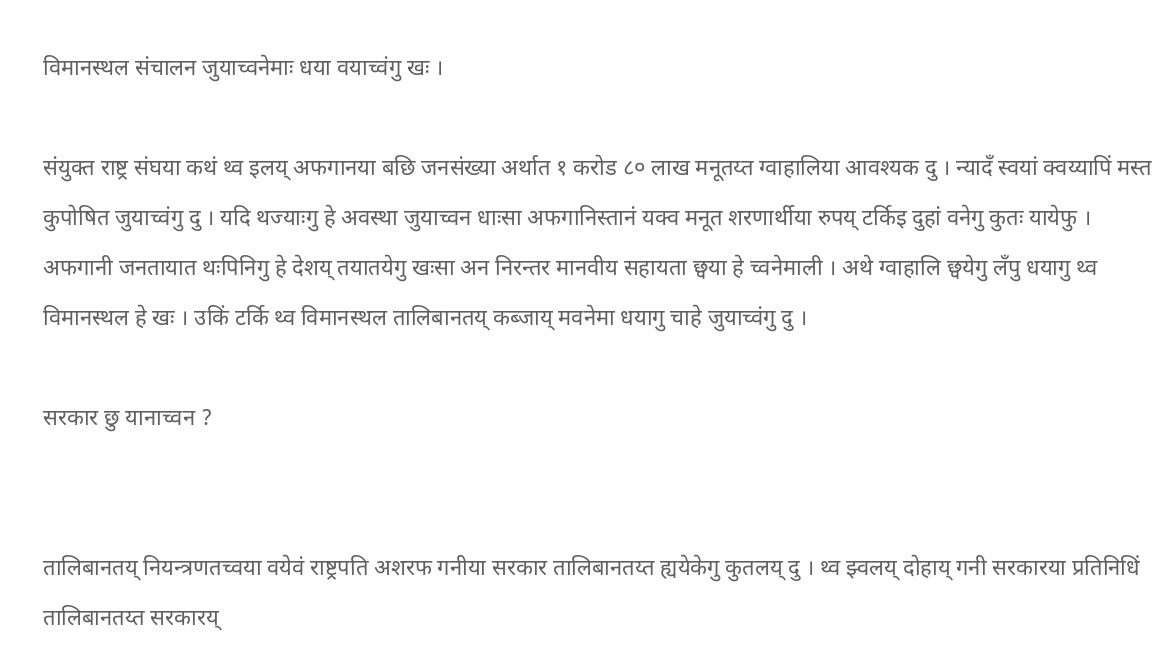विमानस्थल संचालन जुयाच्वनेमाः धया वयाच्वंगु खः ।

संयुक्त राष्ट्र संघया कथं थ्व इलय् अफगानया बछि जनसंख्या अर्थात १ करोड ८० लाख मनूतय्त ग्वाहालिया आवश्यक दु । न्यादँ स्वयां क्वय्यापिं मस्त कुपोषित जुयाच्वंगु दु । यदि थज्याःगु हे अवस्था जुयाच्वन धाःसा अफगानिस्तानं यक्व मनूत शरणार्थीया रुपय् टर्किइ दुहां वनेगु कुतः यायेफु । अफगानी जनतायात थःपिनिगु हे देशय् तयातयेगु खःसा अन निरन्तर मानवीय सहायता छ्वया हे च्वनेमाली । अथे ग्वाहालि छ्वयेगु लँपु धयागु थ्व विमानस्थल हे खः । उकिं टर्कि थ्व विमानस्थल तालिबानतय् कब्जाय् मवनेमा धयागु चाहे जुयाच्वंगु दु ।

सरकार छु यानाच्वन ?


तालिबानतय् नियन्त्रणतच्वया वयेवं राष्ट्रपति अशरफ गनीया सरकार तालिबानतय्त ह्ययेकेगु कुतलय् दु । थ्व झ्वलय् दोहाय् गनी सरकारया प्रतिनिधिं तालिबानतय्त सरकारय्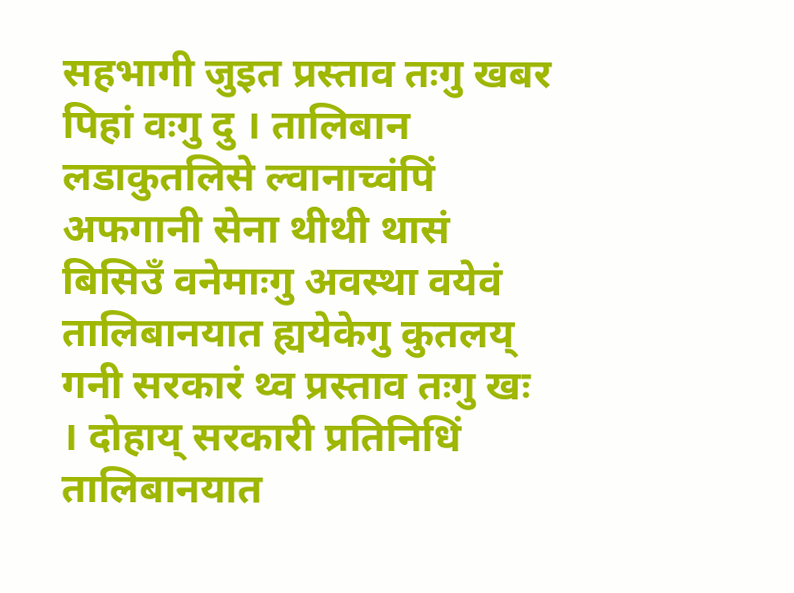सहभागी जुइत प्रस्ताव तःगु खबर पिहां वःगु दु । तालिबान लडाकुतलिसे ल्वानाच्वंपिं अफगानी सेना थीथी थासं बिसिउँ वनेमाःगु अवस्था वयेवं तालिबानयात ह्ययेकेगु कुतलय् गनी सरकारं थ्व प्रस्ताव तःगु खः । दोहाय् सरकारी प्रतिनिधिं तालिबानयात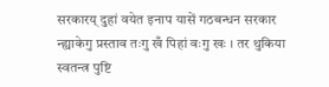सरकारय् दुहां वयेत इनाप यासें गठबन्धन सरकार न्ह्याकेगु प्रस्ताव तःगु खँ पिहां वःगु खः । तर थुकिया स्वतन्त्र पुष्टि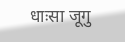धाःसा जूगु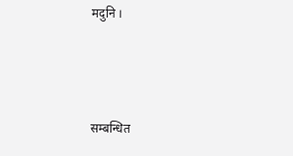मदुनि ।



सम्बन्धित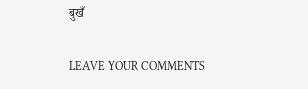बुखँ

LEAVE YOUR COMMENTS